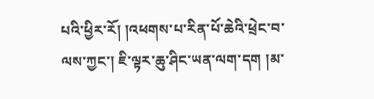པའི་ཕྱིར་རོ། །འཕགས་པ་རིན་པོ་ཆེའི་ཕྲེང་བ་ལས་ཀྱང་། ཇི་ལྟར་ཆུ་ཤིང་ཡན་ལག་དག །མ་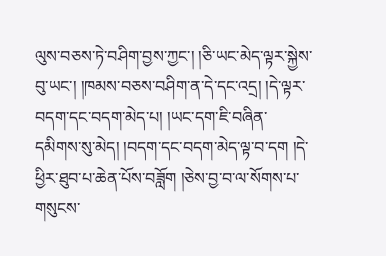ལུས་བཅས་ཏེ་བཤིག་བྱས་ཀྱང་། །ཅི་ཡང་མེད་ལྟར་སྐྱེས་བུ་ཡང་། །ཁམས་བཅས་བཤིག་ན་དེ་དང་འདྲ། །དེ་ལྟར་བདག་དང་བདག་མེད་པ། །ཡང་དག་ཇི་བཞིན་དམིགས་སུ་མེད། །བདག་དང་བདག་མེད་ལྟ་བ་དག །དེ་ཕྱིར་ཐུབ་པ་ཆེན་པོས་བཟློག །ཅེས་བྱ་བ་ལ་སོགས་པ་གསུངས་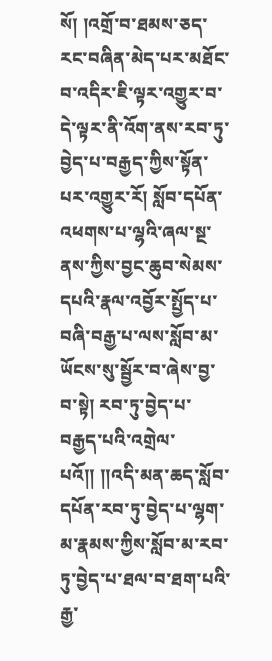སོ། །འགྲོ་བ་ཐམས་ཅད་རང་བཞིན་མེད་པར་མཐོང་བ་འདིར་ཇི་ལྟར་འགྱུར་བ་དེ་ལྟར་ནི་འོག་ནས་རབ་ཏུ་བྱེད་པ་བརྒྱད་ཀྱིས་སྟོན་པར་འགྱུར་རོ། སློབ་དཔོན་འཕགས་པ་ལྷའི་ཞལ་སྔ་ནས་ཀྱིས་བྱང་ཆུབ་སེམས་དཔའི་རྣལ་འབྱོར་སྤྱོད་པ་བཞི་བརྒྱ་པ་ལས་སློབ་མ་ཡོངས་སུ་སྦྱོར་བ་ཞེས་བྱ་བ་སྟེ། རབ་ཏུ་བྱེད་པ་བརྒྱད་པའི་འགྲེལ་པའོ།། །།འདི་མན་ཆད་སློབ་དཔོན་རབ་ཏུ་བྱེད་པ་ལྷག་མ་རྣམས་ཀྱིས་སློབ་མ་རབ་ཏུ་བྱེད་པ་ཐལ་བ་ཐག་པའི་རྒྱ་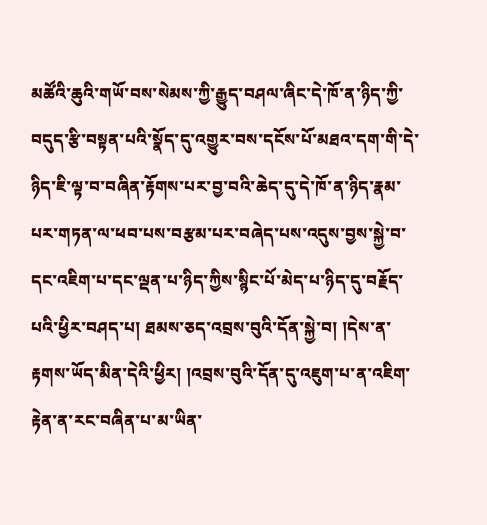མཚོའི་ཆུའི་གཡོ་བས་སེམས་ཀྱི་རྒྱུད་བཤལ་ཞིང་དེ་ཁོ་ན་ཉིད་ཀྱི་བདུད་རྩི་བསྟན་པའི་སྣོད་དུ་འགྱུར་བས་དངོས་པོ་མཐའ་དག་གི་དེ་ཉིད་ཇི་ལྟ་བ་བཞིན་རྟོགས་པར་བྱ་བའི་ཆེད་དུ་དེ་ཁོ་ན་ཉིད་རྣམ་པར་གཏན་ལ་ཕབ་པས་བརྩམ་པར་བཞེད་པས་འདུས་བྱས་སྐྱེ་བ་དང་འཇིག་པ་དང་ལྡན་པ་ཉིད་ཀྱིས་སྙིང་པོ་མེད་པ་ཉིད་དུ་བརྗོད་པའི་ཕྱིར་བཤད་པ། ཐམས་ཅད་འབྲས་བུའི་དོན་སྐྱེ་བ། །དེས་ན་རྟགས་ཡོད་མིན་དེའི་ཕྱིར། །འབྲས་བུའི་དོན་དུ་འཇུག་པ་ན་འཇིག་རྟེན་ན་རང་བཞིན་པ་མ་ཡིན་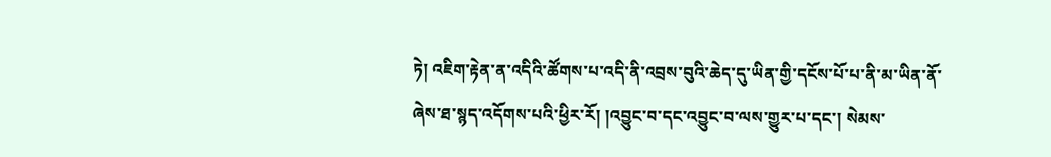ཏེ། འཇིག་རྟེན་ན་འདིའི་ཚོགས་པ་འདི་ནི་འབྲས་བུའི་ཆེད་དུ་ཡིན་གྱི་དངོས་པོ་པ་ནི་མ་ཡིན་ནོ་ཞེས་ཐ་སྙད་འདོགས་པའི་ཕྱིར་རོ། །འབྱུང་བ་དང་འབྱུང་བ་ལས་གྱུར་པ་དང་། སེམས་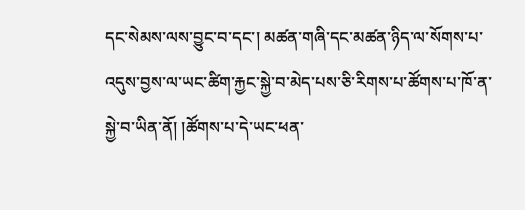དང་སེམས་ལས་བྱུང་བ་དང་། མཚན་གཞི་དང་མཚན་ཉིད་ལ་སོགས་པ་འདུས་བྱས་ལ་ཡང་ཚིག་རྐྱང་སྐྱེ་བ་མེད་པས་ཅི་རིགས་པ་ཚོགས་པ་ཁོ་ན་སྐྱེ་བ་ཡིན་ནོ། །ཚོགས་པ་དེ་ཡང་ཕན་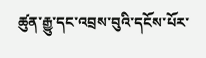ཚུན་རྒྱུ་དང་འབྲས་བུའི་དངོས་པོར་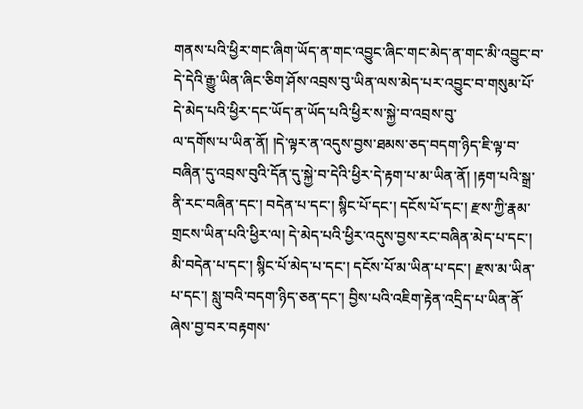གནས་པའི་ཕྱིར་གང་ཞིག་ཡོད་ན་གང་འབྱུང་ཞིང་གང་མེད་ན་གང་མི་འབྱུང་བ་དེ་དེའི་རྒྱུ་ཡིན་ཞིང་ཅིག་ཤོས་འབྲས་བུ་ཡིན་ལས་མེད་པར་འབྱུང་བ་གསུམ་པོ་དེ་མེད་པའི་ཕྱིར་དང་ཡོད་ན་ཡོད་པའི་ཕྱིར་ས་སྐྱེ་བ་འབྲས་བུ་
ལ་དགོས་པ་ཡིན་ནོ། །དེ་ལྟར་ན་འདུས་བྱས་ཐམས་ཅད་བདག་ཉིད་ཇི་ལྟ་བ་བཞིན་དུ་འབྲས་བུའི་དོན་དུ་སྐྱེ་བ་དེའི་ཕྱིར་དེ་རྟག་པ་མ་ཡིན་ནོ། །རྟག་པའི་སྒྲ་ནི་རང་བཞིན་དང་། བདེན་པ་དང་། སྙིང་པོ་དང་། དངོས་པོ་དང་། རྫས་ཀྱི་རྣམ་གྲངས་ཡིན་པའི་ཕྱིར་ལ། དེ་མེད་པའི་ཕྱིར་འདུས་བྱས་རང་བཞིན་མེད་པ་དང་། མི་བདེན་པ་དང་། སྙིང་པོ་མེད་པ་དང་། དངོས་པོ་མ་ཡིན་པ་དང་། རྫས་མ་ཡིན་པ་དང་། སླུ་བའི་བདག་ཉིད་ཅན་དང་། བྱིས་པའི་འཇིག་རྟེན་འདྲིད་པ་ཡིན་ནོ་ཞེས་བྱ་བར་བརྟགས་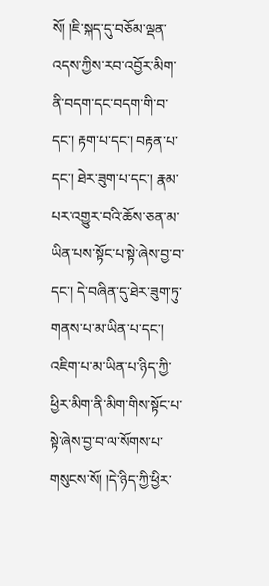སོ། །ཇི་སྐད་དུ་བཅོམ་ལྡན་འདས་ཀྱིས་རབ་འབྱོར་མིག་ནི་བདག་དང་བདག་གི་བ་དང་། རྟག་པ་དང་། བརྟན་པ་དང་། ཐེར་ཟུག་པ་དང་། རྣམ་པར་འགྱུར་བའི་ཆོས་ཅན་མ་ཡིན་པས་སྟོང་པ་སྟེ་ཞེས་བྱ་བ་དང་། དེ་བཞིན་དུ་ཐེར་ཟུག་ཏུ་གནས་པ་མ་ཡིན་པ་དང་། འཇིག་པ་མ་ཡིན་པ་ཉིད་ཀྱི་ཕྱིར་མིག་ནི་མིག་གིས་སྟོང་པ་སྟེ་ཞེས་བྱ་བ་ལ་སོགས་པ་གསུངས་སོ། །དེ་ཉིད་ཀྱི་ཕྱིར་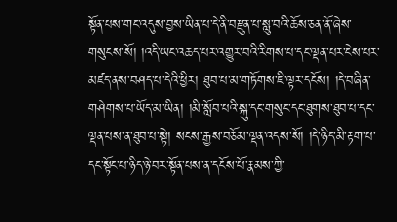སྟོན་པས་གང་འདུས་བྱས་ཡིན་པ་དེ་ནི་བརྫུན་པ་སླུ་བའི་ཆོས་ཅན་ནོ་ཞེས་གསུངས་སོ། །འདི་ཡང་འཆད་པར་འགྱུར་བའི་རིགས་པ་དང་ལྡན་པར་ངེས་པར་མཛད་ནས་བཤད་པ་དེའི་ཕྱིར། ཐུབ་པ་མ་གཏོགས་ཇི་ལྟར་དངོས། །དེ་བཞིན་གཤེགས་པ་ཡོད་མ་ཡིན། །མི་སློབ་པའི་སྐུ་དང་གསུང་དང་ཐུགས་ཐུབ་པ་དང་ལྡན་པས་ན་ཐུབ་པ་སྟེ། སངས་རྒྱས་བཅོམ་ལྡན་འདས་སོ། །དེ་ཉིད་མི་རྟག་པ་དང་སྟོང་པ་ཉིད་ཉེ་བར་སྟོན་པས་ན་དངོས་པོ་རྣམས་ཀྱི་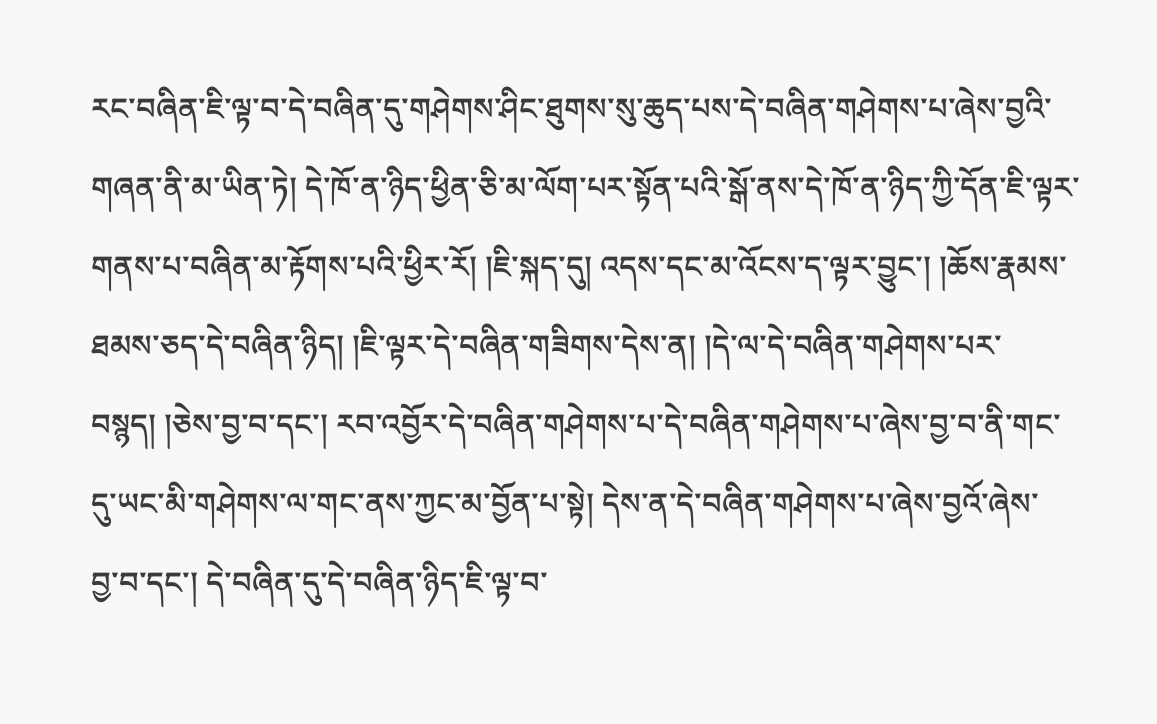རང་བཞིན་ཇི་ལྟ་བ་དེ་བཞིན་དུ་གཤེགས་ཤིང་ཐུགས་སུ་ཆུད་པས་དེ་བཞིན་གཤེགས་པ་ཞེས་བྱའི་གཞན་ནི་མ་ཡིན་ཏེ། དེ་ཁོ་ན་ཉིད་ཕྱིན་ཅི་མ་ལོག་པར་སྟོན་པའི་སྒོ་ནས་དེ་ཁོ་ན་ཉིད་ཀྱི་དོན་ཇི་ལྟར་གནས་པ་བཞིན་མ་རྟོགས་པའི་ཕྱིར་རོ། །ཇི་སྐད་དུ། འདས་དང་མ་འོངས་ད་ལྟར་བྱུང་། །ཆོས་རྣམས་ཐམས་ཅད་དེ་བཞིན་ཉིད། །ཇི་ལྟར་དེ་བཞིན་གཟིགས་དེས་ན། །དེ་ལ་དེ་བཞིན་གཤེགས་པར་བསྙད། །ཅེས་བྱ་བ་དང་། རབ་འབྱོར་དེ་བཞིན་གཤེགས་པ་དེ་བཞིན་གཤེགས་པ་ཞེས་བྱ་བ་ནི་གང་དུ་ཡང་མི་གཤེགས་ལ་གང་ནས་ཀྱང་མ་བྱོན་པ་སྟེ། དེས་ན་དེ་བཞིན་གཤེགས་པ་ཞེས་བྱའོ་ཞེས་
བྱ་བ་དང་། དེ་བཞིན་དུ་དེ་བཞིན་ཉིད་ཇི་ལྟ་བ་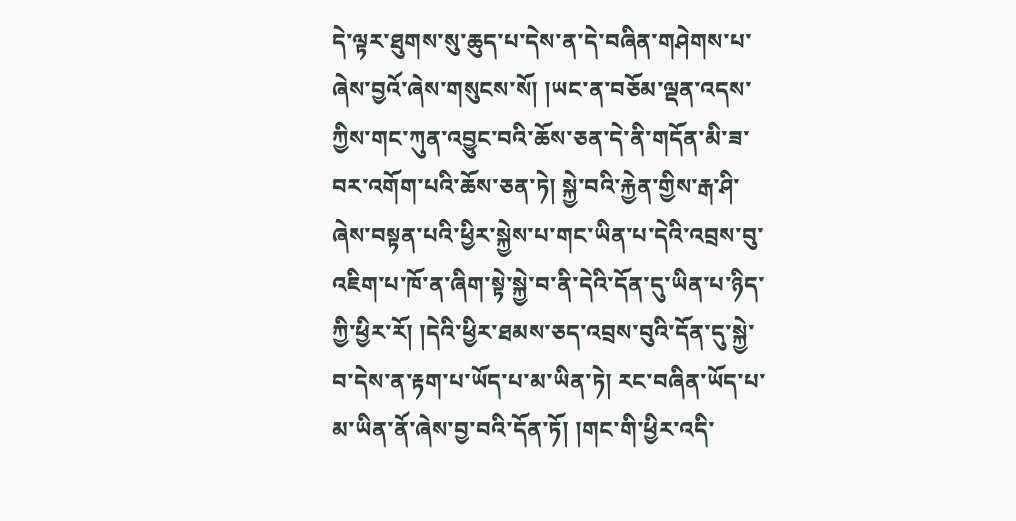དེ་ལྟར་ཐུགས་སུ་ཆུད་པ་དེས་ན་དེ་བཞིན་གཤེགས་པ་ཞེས་བྱའོ་ཞེས་གསུངས་སོ། །ཡང་ན་བཅོམ་ལྡན་འདས་ཀྱིས་གང་ཀུན་འབྱུང་བའི་ཆོས་ཅན་དེ་ནི་གདོན་མི་ཟ་བར་འགོག་པའི་ཆོས་ཅན་ཏེ། སྐྱེ་བའི་རྐྱེན་གྱིས་རྒ་ཤི་ཞེས་བསྟན་པའི་ཕྱིར་སྐྱེས་པ་གང་ཡིན་པ་དེའི་འབྲས་བུ་འཇིག་པ་ཁོ་ན་ཞིག་སྟེ་སྐྱེ་བ་ནི་དེའི་དོན་དུ་ཡིན་པ་ཉིད་ཀྱི་ཕྱིར་རོ། །དེའི་ཕྱིར་ཐམས་ཅད་འབྲས་བུའི་དོན་དུ་སྐྱེ་བ་དེས་ན་རྟག་པ་ཡོད་པ་མ་ཡིན་ཏེ། རང་བཞིན་ཡོད་པ་མ་ཡིན་ནོ་ཞེས་བྱ་བའི་དོན་ཏོ། །གང་གི་ཕྱིར་འདི་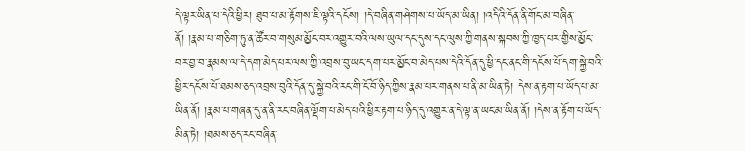དེ་ལྟར་ཡིན་པ་དེའི་ཕྱིར། ཐུབ་པ་མ་རྟོགས་ཇི་ལྟའི་དངོས། །དེ་བཞིན་གཤེགས་པ་ཡོད་མ་ཡིན། །འདིའི་དོན་ནི་གོང་མ་བཞིན་ནོ། །རྣམ་པ་གཅིག་ཏུ་ན་ཚོར་བ་གསུམ་མྱོང་བར་འགྱུར་བའི་ལས་ཡུལ་དང་དུས་དང་ལུས་ཀྱི་གནས་སྐབས་ཀྱི་ཁྱད་པར་གྱིས་མྱོང་བར་བྱ་བ་རྣམས་ལ་དེ་དག་མེད་པར་ལས་ཀྱི་འབྲས་བུ་ཡང་དག་པར་མྱོང་བ་མེད་པས་དེའི་དོན་དུ་ཕྱི་དང་ནང་གི་དངོས་པོ་དག་སྐྱེ་བའི་ཕྱིར་དངོས་པོ་ཐམས་ཅད་འབྲས་བུའི་དོན་དུ་སྐྱེ་བའི་རང་གི་ངོ་བོ་ཉིད་ཀྱིས་རྣམ་པར་གནས་པ་ནི་མ་ཡིན་ཏེ། དེས་ན་རྟག་པ་ཡོད་པ་མ་ཡིན་ནོ། །རྣམ་པ་གཞན་དུ་ན་ནི་རང་བཞིན་ལྡོག་པ་མེད་པའི་ཕྱིར་རྟག་པ་ཉིད་དུ་འགྱུར་ན་དེ་ལྟ་ན་ཡང་མ་ཡིན་ནོ། །དེས་ན་རྟོག་པ་ཡོད་མིན་ཏེ། །ཐམས་ཅད་རང་བཞིན་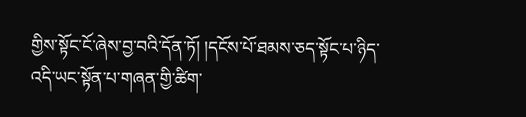གྱིས་སྟོང་ངོ་ཞེས་བྱ་བའི་དོན་ཏོ། །དངོས་པོ་ཐམས་ཅད་སྟོང་པ་ཉིད་འདི་ཡང་སྟོན་པ་གཞན་གྱི་ཚིག་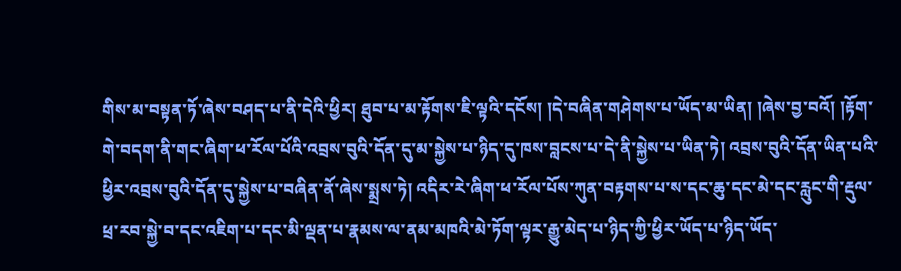གིས་མ་བསྟན་ཏོ་ཞེས་བཤད་པ་ནི་དེའི་ཕྱིར། ཐུབ་པ་མ་རྟོགས་ཇི་ལྟའི་དངོས། །དེ་བཞིན་གཤེགས་པ་ཡོད་མ་ཡིན། །ཞེས་བྱ་བའོ། །རྟོག་གེ་བདག་ནི་གང་ཞིག་ཕ་རོལ་པོའི་འབྲས་བུའི་དོན་དུ་མ་སྐྱེས་པ་ཉིད་དུ་ཁས་བླངས་པ་དེ་ནི་སྐྱེས་པ་ཡིན་ཏེ། འབྲས་བུའི་དོན་ཡིན་པའི་ཕྱིར་འབྲས་བུའི་དོན་དུ་སྐྱེས་པ་བཞིན་ནོ་ཞེས་སྨྲས་ཏེ། འདིར་རེ་ཞིག་ཕ་རོལ་པོས་ཀུན་བརྟགས་པ་ས་དང་ཆུ་དང་མེ་དང་རླུང་གི་རྡུལ་ཕྲ་རབ་སྐྱེ་བ་དང་འཇིག་པ་དང་མི་ལྡན་པ་རྣམས་ལ་ནམ་མཁའི་མེ་ཏོག་ལྟར་རྒྱུ་མེད་པ་ཉིད་ཀྱི་ཕྱིར་ཡོད་པ་ཉིད་ཡོད་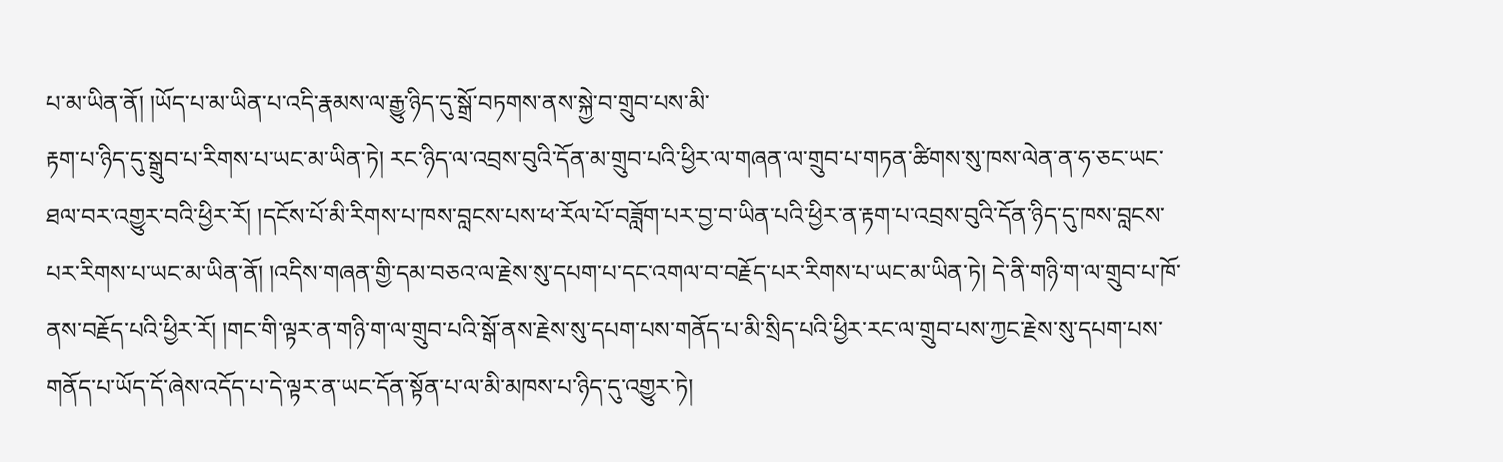པ་མ་ཡིན་ནོ། །ཡོད་པ་མ་ཡིན་པ་འདི་རྣམས་ལ་རྒྱུ་ཉིད་དུ་སྒྲོ་བཏགས་ནས་སྐྱེ་བ་གྲུབ་པས་མི་
རྟག་པ་ཉིད་དུ་སྒྲུབ་པ་རིགས་པ་ཡང་མ་ཡིན་ཏེ། རང་ཉིད་ལ་འབྲས་བུའི་དོན་མ་གྲུབ་པའི་ཕྱིར་ལ་གཞན་ལ་གྲུབ་པ་གཏན་ཚིགས་སུ་ཁས་ལེན་ན་ཧ་ཅང་ཡང་ཐལ་བར་འགྱུར་བའི་ཕྱིར་རོ། །དངོས་པོ་མི་རིགས་པ་ཁས་བླངས་པས་ཕ་རོལ་པོ་བཟློག་པར་བྱ་བ་ཡིན་པའི་ཕྱིར་ན་རྟག་པ་འབྲས་བུའི་དོན་ཉིད་དུ་ཁས་བླངས་པར་རིགས་པ་ཡང་མ་ཡིན་ནོ། །འདིས་གཞན་གྱི་དམ་བཅའ་ལ་རྗེས་སུ་དཔག་པ་དང་འགལ་བ་བརྗོད་པར་རིགས་པ་ཡང་མ་ཡིན་ཏེ། དེ་ནི་གཉི་ག་ལ་གྲུབ་པ་ཁོ་ནས་བརྗོད་པའི་ཕྱིར་རོ། །གང་གི་ལྟར་ན་གཉི་ག་ལ་གྲུབ་པའི་སྒོ་ནས་རྗེས་སུ་དཔག་པས་གནོད་པ་མི་སྲིད་པའི་ཕྱིར་རང་ལ་གྲུབ་པས་ཀྱང་རྗེས་སུ་དཔག་པས་གནོད་པ་ཡོད་དོ་ཞེས་འདོད་པ་དེ་ལྟར་ན་ཡང་དོན་སྟོན་པ་ལ་མི་མཁས་པ་ཉིད་དུ་འགྱུར་ཏེ།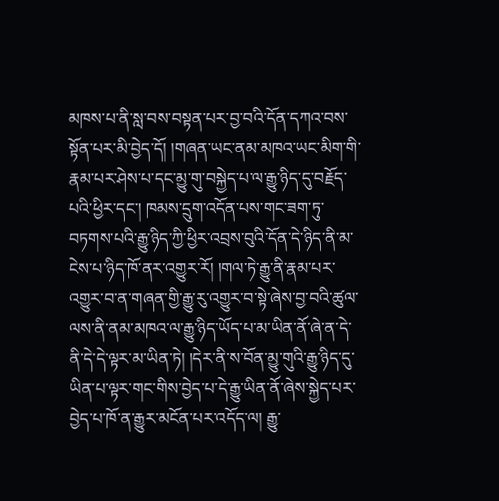མཁས་པ་ནི་སླ་བས་བསྟན་པར་བྱ་བའི་དོན་དཀའ་བས་སྟོན་པར་མི་བྱེད་དོ། །གཞན་ཡང་ནམ་མཁའ་ཡང་མིག་གི་རྣམ་པར་ཤེས་པ་དང་མྱུ་གུ་བསྐྱེད་པ་ལ་རྒྱུ་ཉིད་དུ་བརྗོད་པའི་ཕྱིར་དང་། ཁམས་དྲུག་འདོན་པས་གང་ཟག་ཏུ་བཏགས་པའི་རྒྱུ་ཉིད་ཀྱི་ཕྱིར་འབྲས་བུའི་དོན་དེ་ཉིད་ནི་མ་ངེས་པ་ཉིད་ཁོ་ནར་འགྱུར་རོ། །གལ་ཏེ་རྒྱུ་ནི་རྣམ་པར་འགྱུར་བ་ན་གཞན་གྱི་རྒྱུ་རུ་འགྱུར་བ་སྟེ་ཞེས་བྱ་བའི་ཚུལ་ལས་ནི་ནམ་མཁའ་ལ་རྒྱུ་ཉིད་ཡོད་པ་མ་ཡིན་ནོ་ཞེ་ན་དེ་ནི་དེ་དེ་ལྟར་མ་ཡིན་ཏེ། །དེར་ནི་ས་བོན་མྱུ་གུའི་རྒྱུ་ཉིད་དུ་ཡིན་པ་ལྟར་གང་གིས་བྱེད་པ་དེ་རྒྱུ་ཡིན་ནོ་ཞེས་སྐྱེད་པར་བྱེད་པ་ཁོ་ན་རྒྱུར་མངོན་པར་འདོད་ལ། རྒྱུ་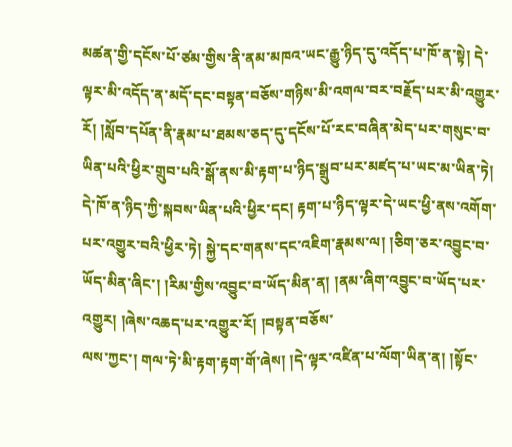མཚན་གྱི་དངོས་པོ་ཙམ་གྱིས་ནི་ནམ་མཁའ་ཡང་རྒྱུ་ཉིད་དུ་འདོད་པ་ཁོ་ན་སྟེ། དེ་ལྟར་མི་འདོད་ན་མདོ་དང་བསྟན་བཅོས་གཉིས་མི་འགལ་བར་བརྗོད་པར་མི་འགྱུར་རོ། །སློབ་དཔོན་ནི་རྣམ་པ་ཐམས་ཅད་དུ་དངོས་པོ་རང་བཞིན་མེད་པར་གསུང་བ་ཡིན་པའི་ཕྱིར་གྲུབ་པའི་སྒོ་ནས་མི་རྟག་པ་ཉིད་སྒྲུབ་པར་མཛད་པ་ཡང་མ་ཡིན་ཏེ། དེ་ཁོ་ན་ཉིད་ཀྱི་སྐབས་ཡིན་པའི་ཕྱིར་དང། རྟག་པ་ཉིད་ལྟར་དེ་ཡང་ཕྱི་ནས་འགོག་པར་འགྱུར་བའི་ཕྱིར་ཏེ། སྐྱེ་དང་གནས་དང་འཇིག་རྣམས་ལ། །ཅིག་ཅར་འབྱུང་བ་ཡོད་མིན་ཞིང་། །རིམ་གྱིས་འབྱུང་བ་ཡོད་མིན་ན། །ནམ་ཞིག་འབྱུང་བ་ཡོད་པར་འགྱུར། །ཞེས་འཆད་པར་འགྱུར་རོ། །བསྟན་བཅོས་
ལས་ཀྱང་། གལ་ཏེ་མི་རྟག་རྟག་གོ་ཞེས། །དེ་ལྟར་འཛིན་པ་ལོག་ཡིན་ན། །སྟོང་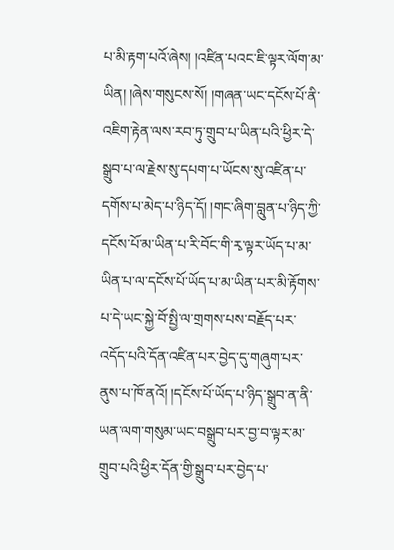པ་མི་རྟག་པའོ་ཞེས། །འཛིན་པའང་ཇི་ལྟར་ལོག་མ་ཡིན། །ཞེས་གསུངས་སོ། །གཞན་ཡང་དངོས་པོ་ནི་འཇིག་རྟེན་ལས་རབ་ཏུ་གྲུབ་པ་ཡིན་པའི་ཕྱིར་དེ་སྒྲུབ་པ་ལ་རྗེས་སུ་དཔག་པ་ཡོངས་སུ་འཛིན་པ་དགོས་པ་མེད་པ་ཉིད་དོ། །གང་ཞིག་བླུན་པ་ཉིད་ཀྱི་དངོས་པོ་མ་ཡིན་པ་རི་བོང་གི་རྭ་ལྟར་ཡོད་པ་མ་ཡིན་པ་ལ་དངོས་པོ་ཡོད་པ་མ་ཡིན་པར་མི་རྟོགས་པ་དེ་ཡང་སྐྱེ་བོ་སྤྱི་ལ་གྲགས་པས་བརྗོད་པར་འདོད་པའི་དོན་འཛིན་པར་བྱེད་དུ་གཞུག་པར་ནུས་པ་ཁོ་ནའོ། །དངོས་པོ་ཡོད་པ་ཉིད་སྒྲུབ་ན་ནི་ཡན་ལག་གསུམ་ཡང་བསྒྲུབ་པར་བྱ་བ་ལྟར་མ་གྲུབ་པའི་ཕྱིར་དོན་གྱི་སྒྲུབ་པར་བྱེད་པ་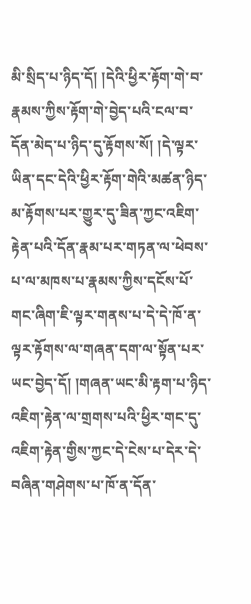མི་སྲིད་པ་ཉིད་དོ། །དེའི་ཕྱིར་རྟོག་གེ་བ་རྣམས་ཀྱིས་རྟོག་གེ་བྱེད་པའི་ངལ་བ་དོན་མེད་པ་ཉིད་དུ་རྟོགས་སོ། །དེ་ལྟར་ཡིན་དང་དེའི་ཕྱིར་རྟོག་གེའི་མཚན་ཉིད་མ་རྟོགས་པར་གྱུར་དུ་ཟིན་ཀྱང་འཇིག་རྟེན་པའི་དོན་རྣམ་པར་གཏན་ལ་ཕེབས་པ་ལ་མཁས་པ་རྣམས་ཀྱིས་དངོས་པོ་གང་ཞིག་ཇི་ལྟར་གནས་པ་དེ་དེ་ཁོ་ན་ལྟར་རྟོགས་ལ་གཞན་དག་ལ་སྟོན་པར་ཡང་བྱེད་དོ། །གཞན་ཡང་མི་རྟག་པ་ཉིད་འཇིག་རྟེན་ལ་གྲགས་པའི་ཕྱིར་གང་དུ་འཇིག་རྟེན་གྱིས་ཀྱང་དེ་ངེས་པ་དེར་དེ་བཞིན་གཤེགས་པ་ཁོ་ན་དོན་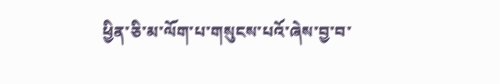ཕྱིན་ཅི་མ་ལོག་པ་གསུངས་པའོ་ཞེས་བྱ་བ་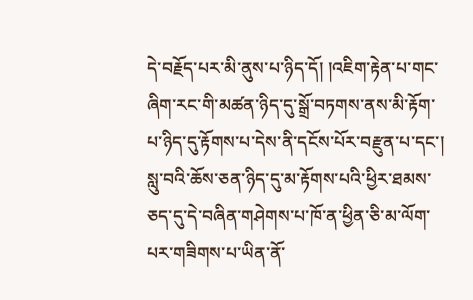དེ་བརྗོད་པར་མི་ནུས་པ་ཉིད་དོ། །འཇིག་རྟེན་པ་གང་ཞིག་རང་གི་མཚན་ཉིད་དུ་སྒྲོ་བཏགས་ནས་མི་རྟོག་པ་ཉིད་དུ་རྟོགས་པ་དེས་ནི་དངོས་པོར་བརྫུན་པ་དང་། སླུ་བའི་ཆོས་ཅན་ཉིད་དུ་མ་རྟོགས་པའི་ཕྱིར་ཐམས་ཅད་དུ་དེ་བཞིན་གཤེགས་པ་ཁོ་ན་ཕྱིན་ཅི་མ་ལོག་པར་གཟིགས་པ་ཡིན་ནོ་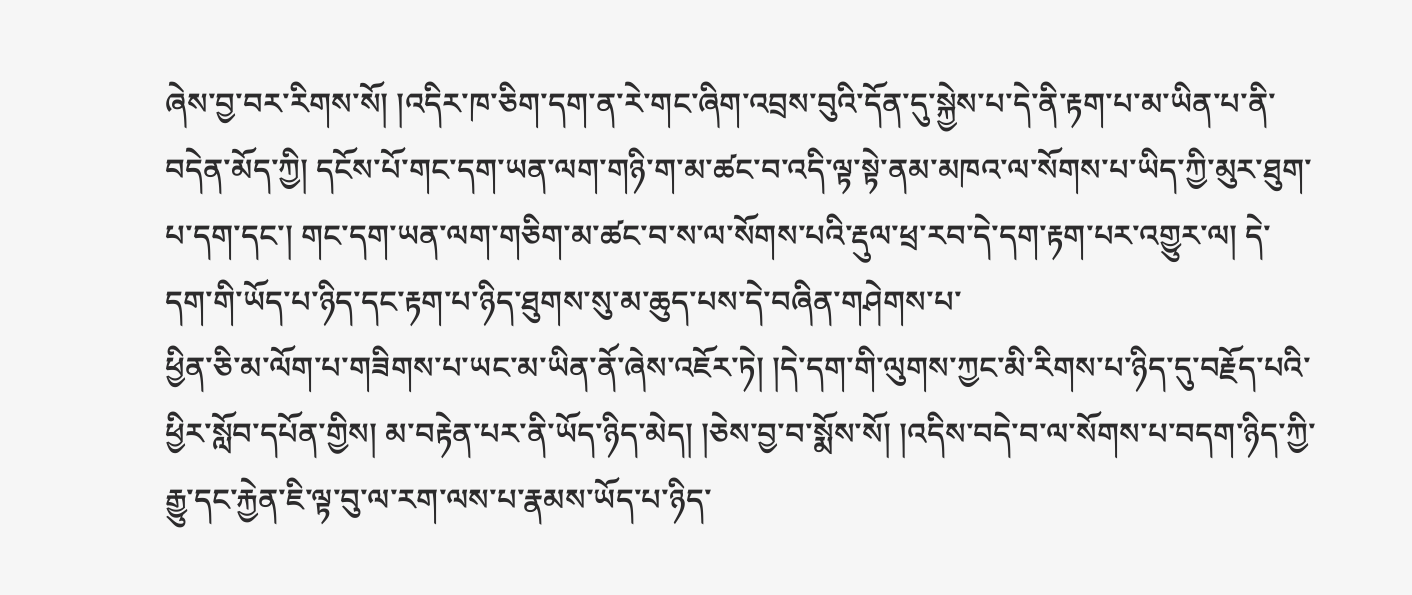ཞེས་བྱ་བར་རིགས་སོ། །འདིར་ཁ་ཅིག་དག་ན་རེ་གང་ཞིག་འབྲས་བུའི་དོན་དུ་སྐྱེས་པ་དེ་ནི་རྟག་པ་མ་ཡིན་པ་ནི་བདེན་མོད་ཀྱི། དངོས་པོ་གང་དག་ཡན་ལག་གཉི་ག་མ་ཚང་བ་འདི་ལྟ་སྟེ་ནམ་མཁའ་ལ་སོགས་པ་ཡིད་ཀྱི་མུར་ཐུག་པ་དག་དང་། གང་དག་ཡན་ལག་གཅིག་མ་ཚང་བ་ས་ལ་སོགས་པའི་རྡུལ་ཕྲ་རབ་དེ་དག་རྟག་པར་འགྱུར་ལ། དེ་དག་གི་ཡོད་པ་ཉིད་དང་རྟག་པ་ཉིད་ཐུགས་སུ་མ་ཆུད་པས་དེ་བཞིན་གཤེགས་པ་
ཕྱིན་ཅི་མ་ལོག་པ་གཟིགས་པ་ཡང་མ་ཡིན་ནོ་ཞེས་འཇོར་ཏེ། །དེ་དག་གི་ལུགས་ཀྱང་མི་རིགས་པ་ཉིད་དུ་བརྗོད་པའི་ཕྱིར་སློབ་དཔོན་གྱིས། མ་བརྟེན་པར་ནི་ཡོད་ཉིད་མེད། །ཅེས་བྱ་བ་སྨོས་སོ། །འདིས་བདེ་བ་ལ་སོགས་པ་བདག་ཉིད་ཀྱི་རྒྱུ་དང་རྐྱེན་ཇི་ལྟ་བུ་ལ་རག་ལས་པ་རྣམས་ཡོད་པ་ཉིད་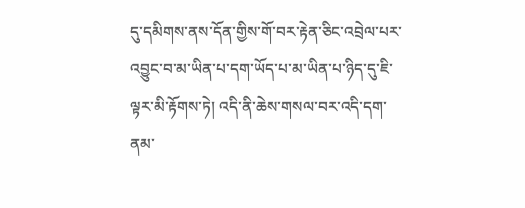དུ་དམིགས་ནས་དོན་གྱིས་གོ་བར་རྟེན་ཅིང་འབྲེལ་པར་འབྱུང་བ་མ་ཡིན་པ་དག་ཡོད་པ་མ་ཡིན་པ་ཉིད་དུ་ཇི་ལྟར་མི་རྟོགས་ཏེ། འདི་ནི་ཆེས་གསལ་བར་འདི་དག་ནམ་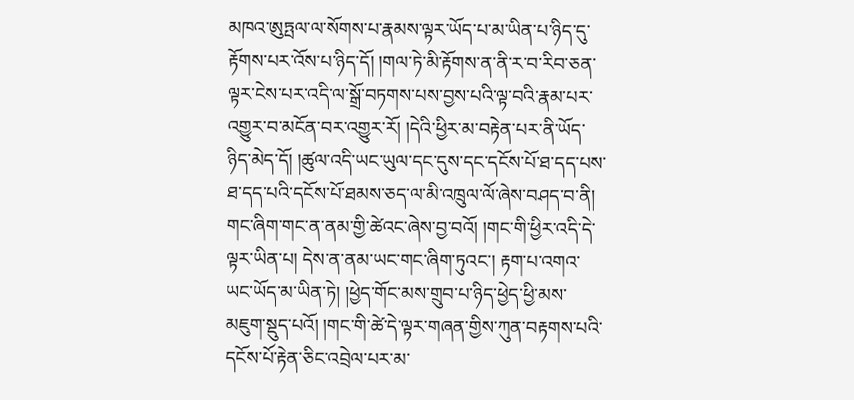མཁའ་ཨུཏྤལ་ལ་སོགས་པ་རྣམས་ལྟར་ཡོད་པ་མ་ཡིན་པ་ཉིད་དུ་རྟོགས་པར་འོས་པ་ཉིད་དོ། །གལ་ཏེ་མི་རྟོགས་ན་ནི་ར་བ་རིབ་ཅན་ལྟར་ངེས་པར་འདི་ལ་སྒྲོ་བཏགས་པས་བྱས་པའི་ལྟ་བའི་རྣམ་པར་འགྱུར་བ་མངོན་བར་འགྱུར་རོ། །དེའི་ཕྱིར་མ་བརྟེན་པར་ནི་ཡོད་ཉིད་མེད་དོ། །ཚུལ་འདི་ཡང་ཡུལ་དང་དུས་དང་དངོས་པོ་ཐ་དད་པས་ཐ་དད་པའི་དངོས་པོ་ཐམས་ཅད་ལ་མི་འཁྲུལ་ལོ་ཞེས་བཤད་བ་ནི། གང་ཞིག་གང་ན་ནམ་གྱི་ཚེའང་ཞེས་བྱ་བའོ། །གང་གི་ཕྱིར་འདི་དེ་ལྟར་ཡིན་པ། དེས་ན་ནམ་ཡང་གང་ཞིག་ཏུའང་། རྟག་པ་འགའ་ཡང་ཡོད་མ་ཡིན་ཏེ། །ཕྱེད་གོང་མས་གྲུབ་པ་ཉིད་ཕྱེད་ཕྱི་མས་མཇུག་སྡུད་པའོ། །གང་གི་ཚེ་དེ་ལྟར་གཞན་གྱིས་ཀུན་བརྟགས་པའི་དངོས་པོ་རྟེན་ཅིང་འབྲེལ་པར་མ་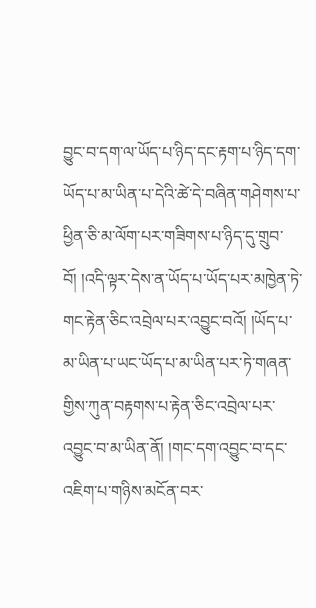བྱུང་བ་དག་ལ་ཡོད་པ་ཉིད་དང་རྟག་པ་ཉིད་དག་ཡོད་པ་མ་ཡིན་པ་དེའི་ཚེ་དེ་བཞིན་གཤེགས་པ་ཕྱིན་ཅི་མ་ལོག་པར་གཟིགས་པ་ཉིད་དུ་གྲུབ་བོ། །འདི་ལྟར་དེས་ན་ཡོད་པ་ཡོད་པར་མཁྱེན་ཏེ་གང་རྟེན་ཅིང་འབྲེལ་པར་འབྱུང་བའོ། །ཡོད་པ་མ་ཡིན་པ་ཡང་ཡོད་པ་མ་ཡིན་པར་ཏེ་གཞན་གྱིས་ཀུན་བརྟགས་པ་རྟེན་ཅིང་འབྲེལ་པར་འབྱུང་བ་མ་ཡིན་ནོ། །གང་དག་འབྱུང་བ་དང་འཇིག་པ་གཉིས་མངོན་བར་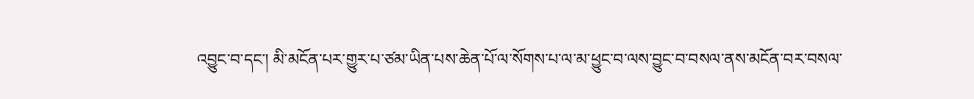འབྱུང་བ་དང་། མི་མངོན་པར་གྱུར་པ་ཙམ་ཡིན་པས་ཆེན་པོ་ལ་སོགས་པ་ལ་མ་ཕྱུང་བ་ལས་བྱུང་བ་བསལ་ནས་མངོན་བར་བསལ་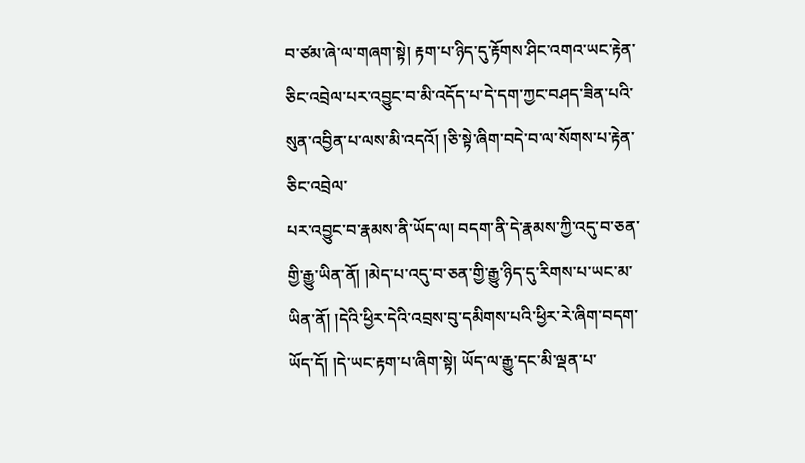བ་ཙམ་ཞེ་ལ་གཞག་སྟེ། རྟག་པ་ཉིད་དུ་རྟོགས་ཤིང་འགའ་ཡང་རྟེན་ཅིང་འབྲེལ་པར་འབྱུང་བ་མི་འདོད་པ་དེ་དག་ཀྱང་བཤད་ཟིན་པའི་སུན་འབྱིན་པ་ལས་མི་འདའོ། །ཅི་སྟེ་ཞིག་བདེ་བ་ལ་སོགས་པ་རྟེན་ཅིང་འབྲེལ་
པར་འབྱུང་བ་རྣམས་ནི་ཡོད་ལ། བདག་ནི་དེ་རྣམས་ཀྱི་འདུ་བ་ཅན་གྱི་རྒྱུ་ཡིན་ནོ། །མེད་པ་འདུ་བ་ཅན་གྱི་རྒྱུ་ཉིད་དུ་རིགས་པ་ཡང་མ་ཡིན་ནོ། །དེའི་ཕྱིར་དེའི་འབྲས་བུ་དམིགས་པའི་ཕྱིར་རེ་ཞིག་བདག་ཡོད་དོ། །དེ་ཡང་རྟག་པ་ཞིག་སྟེ། ཡོད་ལ་རྒྱུ་དང་མི་ལྡན་པ་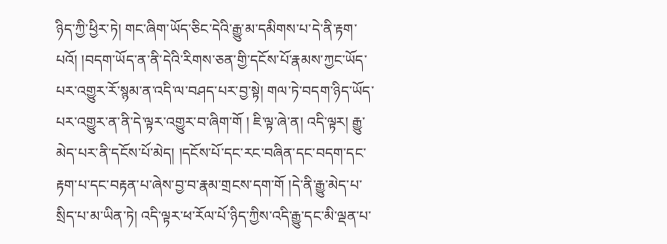ཉིད་ཀྱི་ཕྱིར་ཏེ། གང་ཞིག་ཡོད་ཅིང་དེའི་རྒྱུ་མ་དམིགས་པ་དེ་ནི་རྟག་པའོ། །བདག་ཡོད་ན་ནི་དེའི་རིགས་ཅན་གྱི་དངོས་པོ་རྣམས་ཀྱང་ཡོད་པར་འགྱུར་རོ་སྙམ་ན་འདི་ལ་བཤད་པར་བྱ་སྟེ། གལ་ཏེ་བདག་ཉིད་ཡོད་པར་འགྱུར་ན་ནི་དེ་ལྟར་འགྱུར་བ་ཞིག་གོ ། ཇི་ལྟ་ཞེ་ན། འདི་ལྟར། རྒྱུ་མེད་པར་ནི་དངོས་པོ་མེད། །དངོས་པོ་དང་རང་བཞིན་དང་བདག་དང་རྟག་པ་དང་བརྟན་པ་ཞེས་བྱ་བ་རྣམ་གྲངས་དག་གོ །དེ་ནི་རྒྱུ་མེད་པ་སྲིད་པ་མ་ཡིན་ཏེ། འདི་ལྟར་ཕ་རོལ་པོ་ཉིད་ཀྱིས་འདི་རྒྱུ་དང་མི་ལྡན་པ་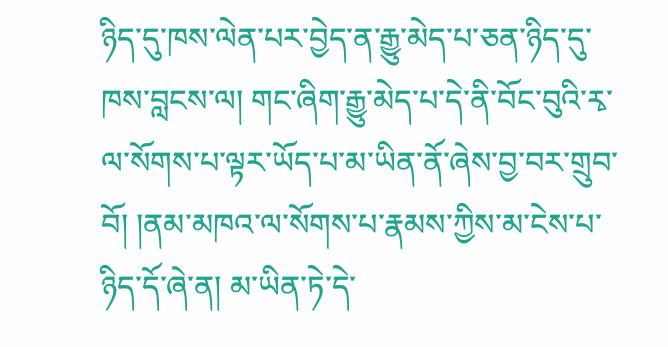ཉིད་དུ་ཁས་ལེན་པར་བྱེད་ན་རྒྱུ་མེད་པ་ཅན་ཉིད་དུ་ཁས་བླངས་ལ། གང་ཞིག་རྒྱུ་མེད་པ་དེ་ནི་བོང་བུའི་རྭ་ལ་སོགས་པ་ལྟར་ཡོད་པ་མ་ཡིན་ནོ་ཞེས་བྱ་བར་གྲུབ་བོ། །ནམ་མཁའ་ལ་སོགས་པ་རྣམས་ཀྱིས་མ་ངེས་པ་ཉིད་དོ་ཞེ་ན། མ་ཡིན་ཏེ་དེ་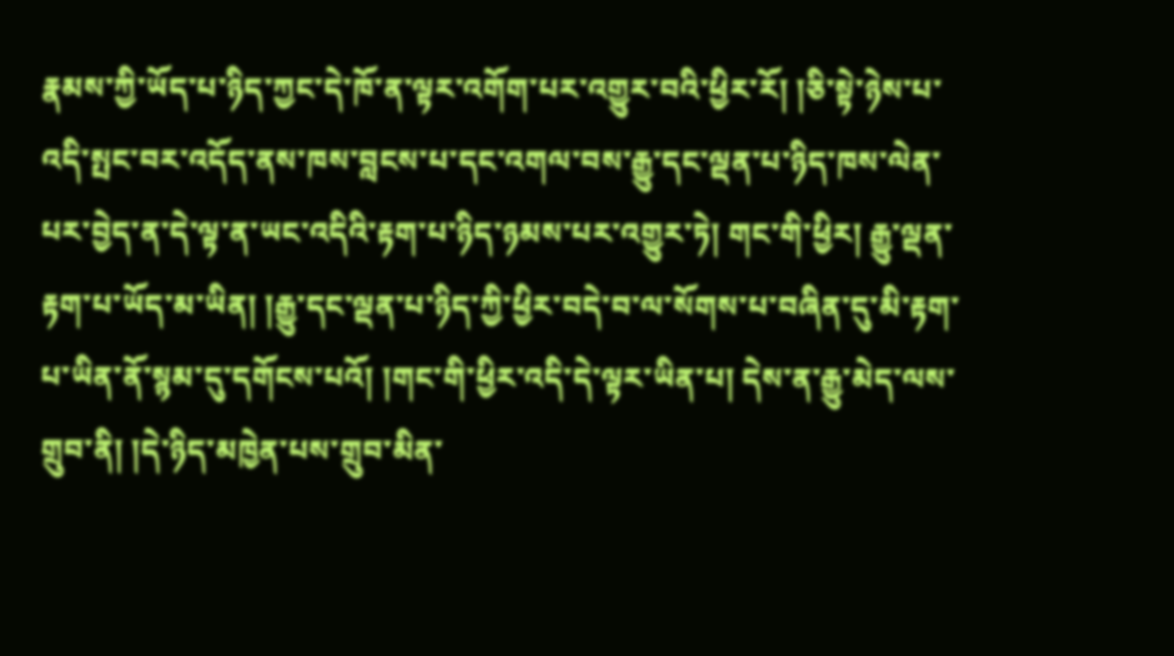རྣམས་ཀྱི་ཡོད་པ་ཉིད་ཀྱང་དེ་ཁོ་ན་ལྟར་འགོག་པར་འགྱུར་བའི་ཕྱིར་རོ། །ཅི་སྟེ་ཉེས་པ་འདི་སྤང་བར་འདོད་ནས་ཁས་བླངས་པ་དང་འགལ་བས་རྒྱུ་དང་ལྡན་པ་ཉིད་ཁས་ལེན་པར་བྱེད་ན་དེ་ལྟ་ན་ཡང་འདིའི་རྟག་པ་ཉིད་ཉམས་པར་འགྱུར་ཏེ། གང་གི་ཕྱིར། རྒྱུ་ལྡན་རྟག་པ་ཡོད་མ་ཡིན། །རྒྱུ་དང་ལྡན་པ་ཉིད་ཀྱི་ཕྱིར་བདེ་བ་ལ་སོགས་པ་བཞིན་དུ་མི་རྟག་པ་ཡིན་ནོ་སྙམ་དུ་དགོངས་པའོ། །གང་གི་ཕྱིར་འདི་དེ་ལྟར་ཡིན་པ། དེས་ན་རྒྱུ་མེད་ལས་གྲུབ་ནི། །དེ་ཉིད་མཁྱེན་པས་གྲུབ་མིན་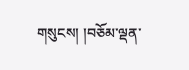གསུངས། །བཅོམ་ལྡན་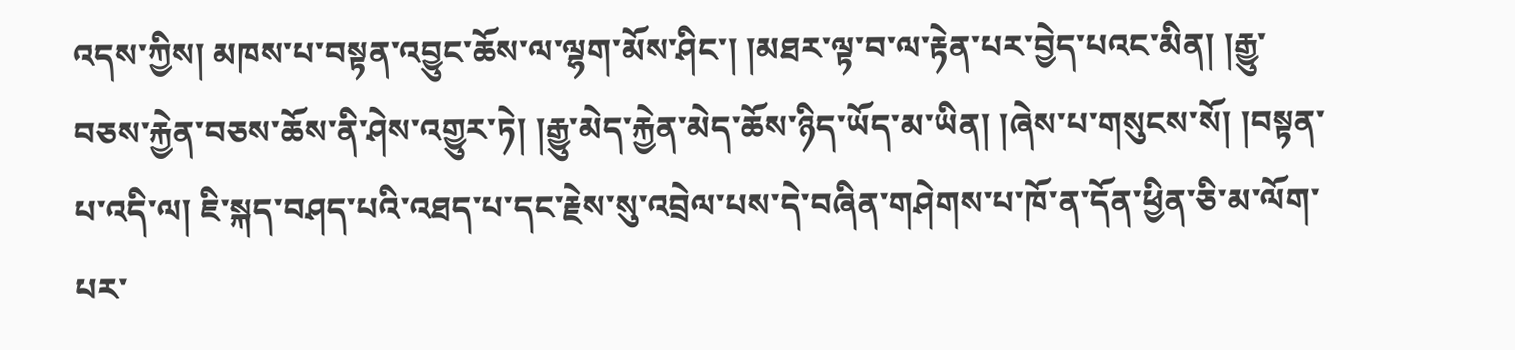འདས་ཀྱིས། མཁས་པ་བསྟན་འབྱུང་ཆོས་ལ་ལྷག་མོས་ཤིང་། །མཐར་ལྟ་བ་ལ་རྟེན་པར་བྱེད་པའང་མིན། །རྒྱུ་བཅས་རྐྱེན་བཅས་ཆོས་ནི་ཤེས་འགྱུར་ཏེ། །རྒྱུ་མེད་རྐྱེན་མེད་ཆོས་ཉིད་ཡོད་མ་ཡིན། །ཞེས་པ་གསུངས་སོ། །བསྟན་པ་འདི་ལ། ཇི་སྐད་བཤད་པའི་འཐད་པ་དང་རྗེས་སུ་འབྲེལ་པས་དེ་བཞིན་གཤེགས་པ་ཁོ་ན་དོན་ཕྱིན་ཅི་མ་ལོག་པར་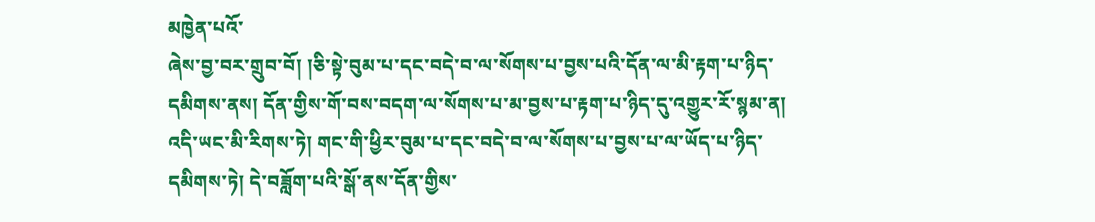མཁྱེན་པའོ་
ཞེས་བྱ་བར་གྲུབ་བོ། །ཅི་སྟེ་བུམ་པ་དང་བདེ་བ་ལ་སོགས་པ་བྱས་པའི་དོན་ལ་མི་རྟག་པ་ཉིད་དམིགས་ནས། དོན་གྱིས་གོ་བས་བདག་ལ་སོགས་པ་མ་བྱས་པ་རྟག་པ་ཉིད་དུ་འགྱུར་རོ་སྙམ་ན། འདི་ཡང་མི་རིགས་ཏེ། གང་གི་ཕྱིར་བུམ་པ་དང་བདེ་བ་ལ་སོགས་པ་བྱས་པ་ལ་ཡོད་པ་ཉིད་དམིགས་ཏེ། དེ་བཟློག་པའི་སྒོ་ནས་དོན་གྱིས་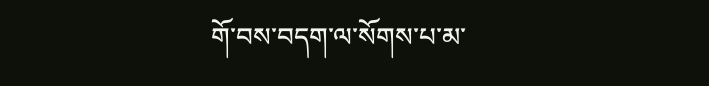གོ་བས་བདག་ལ་སོགས་པ་མ་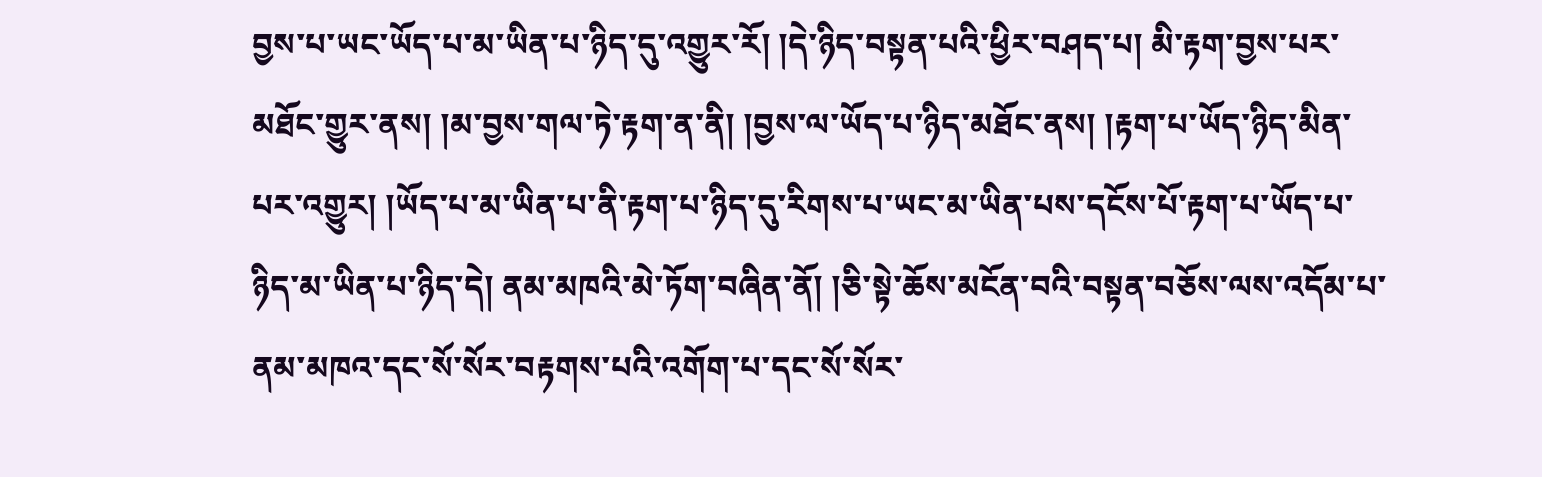བྱས་པ་ཡང་ཡོད་པ་མ་ཡིན་པ་ཉིད་དུ་འགྱུར་རོ། །དེ་ཉིད་བསྟན་པའི་ཕྱིར་བཤད་པ། མི་རྟག་བྱས་པར་མཐོང་གྱུར་ནས། །མ་བྱས་གལ་ཏེ་རྟག་ན་ནི། །བྱས་ལ་ཡོད་པ་ཉིད་མཐོང་ནས། །རྟག་པ་ཡོད་ཉིད་མིན་པར་འགྱུར། །ཡོད་པ་མ་ཡིན་པ་ནི་རྟག་པ་ཉིད་དུ་རིགས་པ་ཡང་མ་ཡིན་པས་དངོས་པོ་རྟག་པ་ཡོད་པ་ཉིད་མ་ཡིན་པ་ཉིད་དེ། ནམ་མཁའི་མེ་ཏོག་བཞིན་ནོ། །ཅི་སྟེ་ཆོས་མངོན་བའི་བསྟན་བཅོས་ལས་འདོམ་པ་ནམ་མཁའ་དང་སོ་སོར་བརྟགས་པའི་འགོག་པ་དང་སོ་སོར་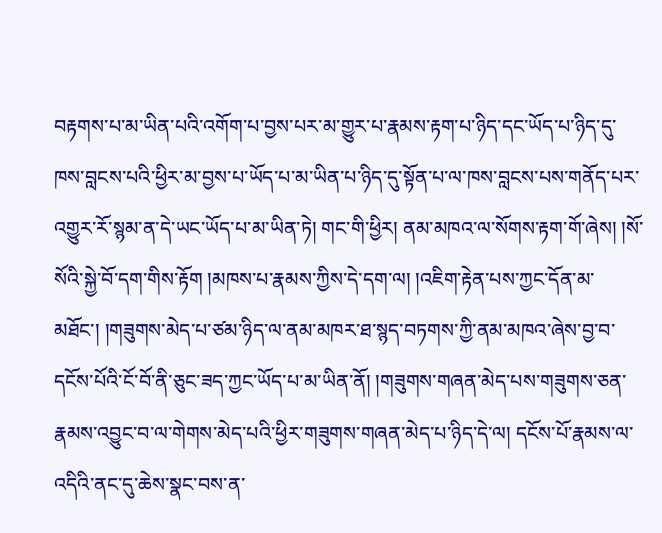བརྟགས་པ་མ་ཡིན་པའི་འགོག་པ་བྱས་པར་མ་གྱུར་པ་རྣམས་རྟག་པ་ཉིད་དང་ཡོད་པ་ཉིད་དུ་ཁས་བླངས་པའི་ཕྱིར་མ་བྱས་པ་ཡོད་པ་མ་ཡིན་པ་ཉིད་དུ་སྟོན་པ་ལ་ཁས་བླངས་པས་གནོད་པར་འགྱུར་རོ་སྙམ་ན་དེ་ཡང་ཡོད་པ་མ་ཡིན་ཏེ། གང་གི་ཕྱིར། ནམ་མཁའ་ལ་སོགས་རྟག་གོ་ཞེས། །སོ་སོའི་སྐྱེ་བོ་དག་གིས་རྟོག །མཁས་པ་རྣམས་ཀྱིས་དེ་དག་ལ། །འཇིག་རྟེན་པས་ཀྱང་དོན་མ་མཐོང་། །གཟུགས་མེད་པ་ཙམ་ཉིད་ལ་ནམ་མཁར་ཐ་སྙད་བཏགས་ཀྱི་ནམ་མཁའ་ཞེས་བྱ་བ་དངོས་པོའི་ངོ་བོ་ནི་ཅུང་ཟད་ཀྱང་ཡོད་པ་མ་ཡིན་ནོ། །གཟུགས་གཞན་མེད་པས་གཟུགས་ཅན་རྣམས་འབྱུང་བ་ལ་གེགས་མེད་པའི་ཕྱིར་གཟུགས་གཞན་མེད་པ་ཉིད་དེ་ལ། དངོས་པོ་རྣམས་ལ་འདིའི་ནང་དུ་ཆེས་སྣང་བས་ན་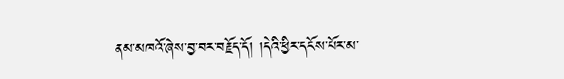ནམ་མཁའོ་ཞེས་བྱ་བར་བརྗོད་དོ། །དེའི་ཕྱིར་དངོས་པོར་མ་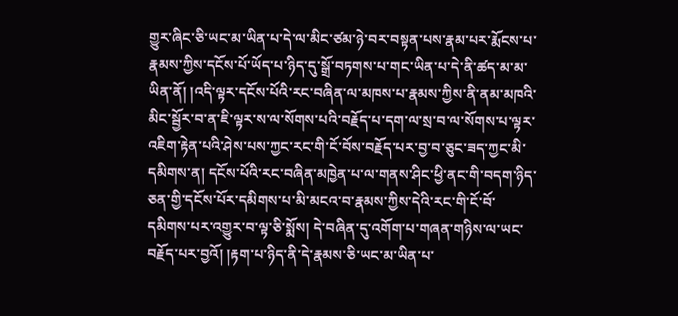གྱུར་ཞིང་ཅི་ཡང་མ་ཡིན་པ་དེ་ལ་མིང་ཙམ་ཉེ་བར་བསྟན་པས་རྣམ་པར་རྨོངས་པ་རྣམས་ཀྱིས་དངོས་པོ་ཡོད་པ་ཉིད་དུ་སྒྲོ་བཏགས་པ་གང་ཡིན་པ་དེ་ནི་ཚད་མ་མ་ཡིན་ནོ། །འདི་ལྟར་དངོས་པོའི་རང་བཞིན་ལ་མཁས་པ་རྣམས་ཀྱིས་ནི་ནམ་མཁའི་མིང་སྦྱོར་བ་ན་ཇི་ལྟར་ས་ལ་སོགས་པའི་བརྗོད་པ་དག་ལ་སྲ་བ་ལ་སོགས་པ་ལྟར་
འཇིག་རྟེན་པའི་ཤེས་པས་ཀྱང་རང་གི་ངོ་བོས་བརྗོད་པར་བྱ་བ་ཅུང་ཟད་ཀྱང་མི་དམིགས་ན། དངོས་པོའི་རང་བཞིན་མཁྱེན་པ་ལ་གནས་ཤིང་ཕྱི་ནང་གི་བདག་ཉིད་ཅན་གྱི་དངོས་པོར་དམིགས་པ་མི་མངའ་བ་རྣམས་ཀྱིས་དེའི་རང་གི་ངོ་བོ་དམིགས་པར་འགྱུར་བ་ལྟ་ཅི་སྨོས། དེ་བཞིན་དུ་འགོག་པ་གཞན་གཉིས་ལ་ཡང་བརྗོད་པར་བྱའོ། །རྟག་པ་ཉིད་ནི་དེ་རྣམས་ཅི་ཡང་མ་ཡིན་པ་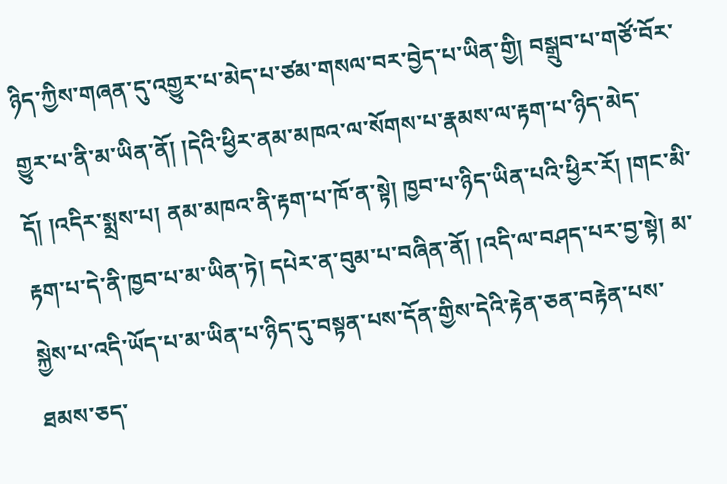ཉིད་ཀྱིས་གཞན་དུ་འགྱུར་པ་མེད་པ་ཙམ་གསལ་བར་བྱེད་པ་ཡིན་གྱི། བསྒྲུབ་པ་གཙོ་བོར་གྱུར་པ་ནི་མ་ཡིན་ནོ། །དེའི་ཕྱིར་ནམ་མཁའ་ལ་སོགས་པ་རྣམས་ལ་རྟག་པ་ཉིད་མེད་དོ། །འདིར་སྨྲས་པ། ནམ་མཁའ་ནི་རྟག་པ་ཁོ་ན་སྟེ། ཁྱབ་པ་ཉིད་ཡིན་པའི་ཕྱིར་རོ། །གང་མི་རྟག་པ་དེ་ནི་ཁྱབ་པ་མ་ཡིན་ཏེ། དཔེར་ན་བུམ་པ་བཞིན་ནོ། །འདི་ལ་བཤད་པར་བྱ་སྟེ། མ་སྐྱེས་པ་འདི་ཡོད་པ་མ་ཡིན་པ་ཉིད་དུ་བསྟན་པས་དོན་གྱིས་དེའི་རྟེན་ཅན་བརྟེན་པས་ཐམས་ཅད་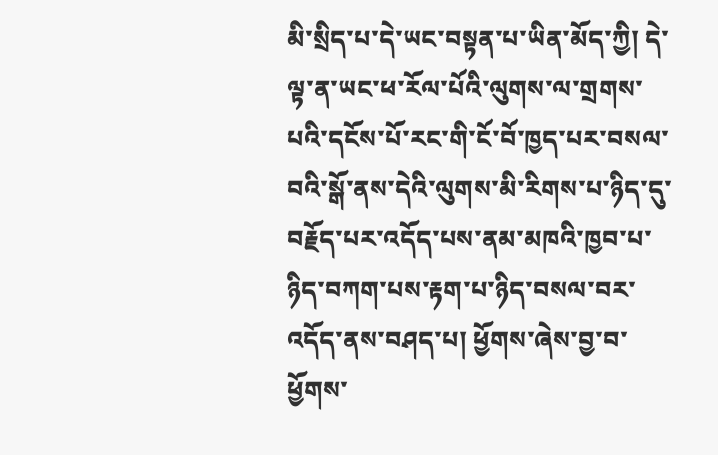མི་སྲིད་པ་དེ་ཡང་བསྟན་པ་ཡིན་མོད་ཀྱི། དེ་ལྟ་ན་ཡང་ཕ་རོལ་པོའི་ལུགས་ལ་གྲགས་པའི་དངོས་པོ་རང་གི་ངོ་བོ་ཁྱད་པར་བསལ་བའི་སྒོ་ནས་དེའི་ལུགས་མི་རིགས་པ་ཉིད་དུ་བརྗོད་པར་འདོད་པས་ནམ་མཁའི་ཁྱབ་པ་ཉིད་བཀག་པས་རྟག་པ་ཉིད་བསལ་བར་འདོད་ནས་བཤད་པ། ཕྱོགས་ཞེས་བྱ་བ་ཕྱོགས་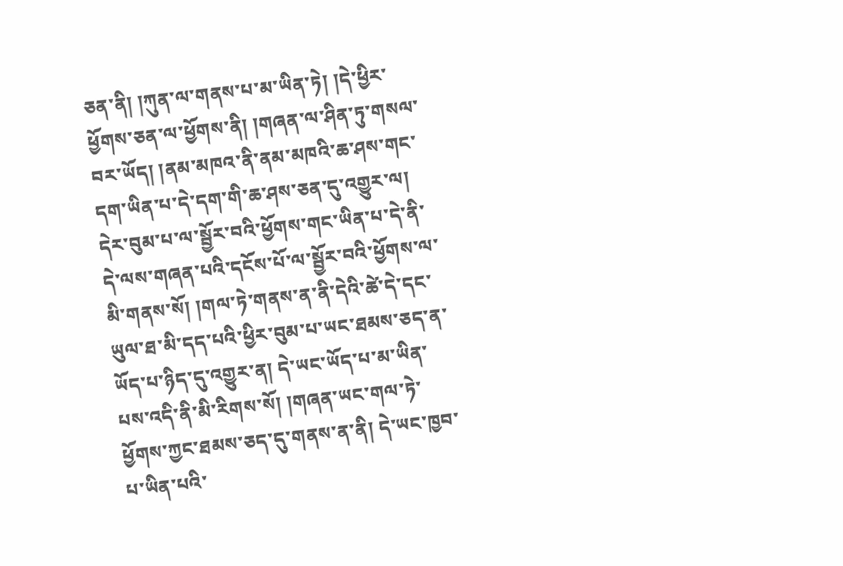ཅན་ནི། །ཀུན་ལ་གནས་པ་མ་ཡིན་ཏེ། །དེ་ཕྱིར་ཕྱོགས་ཅན་ལ་ཕྱོགས་ནི། །གཞན་ལ་ཤིན་ཏུ་གསལ་བར་ཡོད། །ནམ་མཁའ་ནི་ནམ་མཁའི་ཆ་ཤས་གང་དག་ཡིན་པ་དེ་དག་གི་ཆ་ཤས་ཅན་དུ་འགྱུར་ལ། དེར་བུམ་པ་ལ་སྦྱོར་བའི་ཕྱོགས་གང་ཡིན་པ་དེ་ནི་དེ་ལས་གཞན་པའི་དངོས་པོ་ལ་སྦྱོར་བའི་ཕྱོགས་ལ་མི་གནས་སོ། །གལ་ཏེ་གནས་ན་ནི་དེའི་ཚེ་དེ་དང་ཡུལ་ཐ་མི་དད་པའི་ཕྱིར་བུམ་པ་ཡང་ཐམས་ཅད་ན་ཡོད་པ་ཉིད་དུ་འགྱུར་ན། དེ་ཡང་ཡོད་པ་མ་ཡིན་པས་འདི་ནི་མི་རིགས་སོ། །གཞན་ཡང་གལ་ཏེ་ཕྱོགས་ཀྱང་ཐམས་ཅད་དུ་གནས་ན་ནི། དེ་ཡང་ཁྱབ་པ་ཡིན་པའི་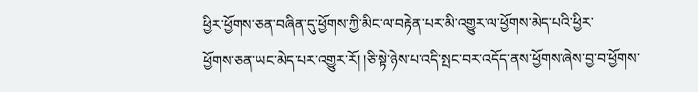ཕྱིར་ཕྱོགས་ཅན་བཞིན་དུ་ཕྱོགས་ཀྱི་མིང་ལ་བརྟེན་པར་མི་འགྱུར་ལ་ཕྱོགས་མེད་པའི་ཕྱིར་
ཕྱོགས་ཅན་ཡང་མེད་པར་འགྱུར་རོ། །ཅི་སྟེ་ཉེས་པ་འདི་སྤང་བར་འདོད་ནས་ཕྱོགས་ཞེས་བྱ་བ་ཕྱོགས་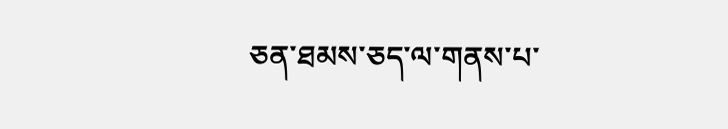ཅན་ཐམས་ཅད་ལ་གནས་པ་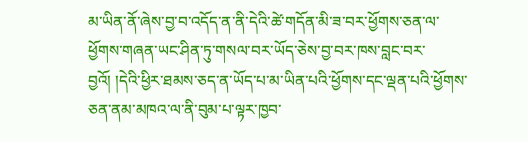མ་ཡིན་ནོ་ཞེས་བྱ་བ་འདོད་ན་ནི་དེའི་ཚེ་གདོན་མི་ཟ་བར་ཕྱོགས་ཅན་ལ་ཕྱོགས་གཞན་ཡང་ཤིན་ཏུ་གསལ་བར་ཡོད་ཅེས་བྱ་བར་ཁས་བླང་བར་བྱའོ། །དེའི་ཕྱིར་ཐམས་ཅད་ན་ཡོད་པ་མ་ཡིན་པའི་ཕྱོགས་དང་ལྡན་པའི་ཕྱོགས་ཅན་ནམ་མཁའ་ལ་ནི་བུམ་པ་ལྟར་ཁྱབ་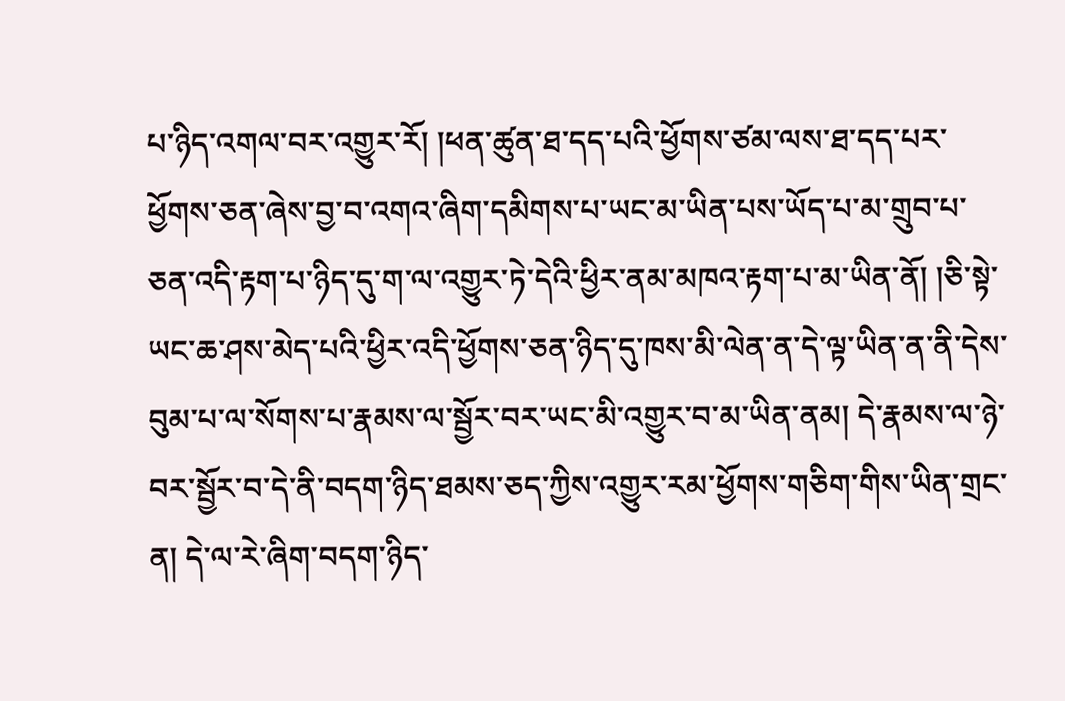པ་ཉིད་འགལ་བར་འགྱུར་རོ། །ཕན་ཚུན་ཐ་དད་པའི་ཕྱོགས་ཙམ་ལས་ཐ་དད་པར་ཕྱོགས་ཅན་ཞེས་བྱ་བ་འགའ་ཞིག་དམིགས་པ་ཡང་མ་ཡིན་པས་ཡོད་པ་མ་གྲུབ་པ་ཅན་འདི་རྟག་པ་ཉིད་དུ་ག་ལ་འགྱུར་ཏེ་དེའི་ཕྱིར་ནམ་མཁའ་རྟག་པ་མ་ཡིན་ནོ། །ཅི་སྟེ་ཡང་ཆ་ཤས་མེད་པའི་ཕྱིར་འདི་ཕྱོགས་ཅན་ཉིད་དུ་ཁས་མི་ལེན་ན་དེ་ལྟ་ཡིན་ན་ནི་དེས་བུམ་པ་ལ་སོགས་པ་རྣམས་ལ་སྦྱོར་བར་ཡང་མི་འགྱུར་བ་མ་ཡིན་ནམ། དེ་རྣམས་ལ་ཉེ་བར་སྦྱོར་བ་དེ་ནི་བདག་ཉིད་ཐམས་ཅད་ཀྱིས་འགྱུར་རམ་ཕྱོགས་གཅིག་གིས་ཡིན་གྲང་ན། དེ་ལ་རེ་ཞིག་བདག་ཉིད་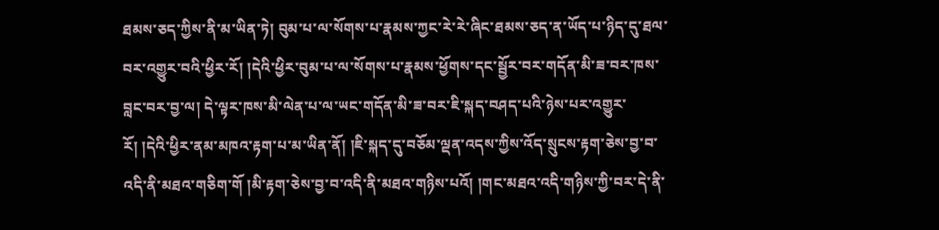ཐམས་ཅད་ཀྱིས་ནི་མ་ཡིན་ཏེ། བུམ་པ་ལ་སོགས་པ་རྣམས་ཀྱང་རེ་རེ་ཞིང་ཐམས་ཅད་ན་ཡོད་པ་ཉིད་དུ་ཐལ་བར་འགྱུར་བའི་ཕྱིར་རོ། །དེའི་ཕྱིར་བུམ་པ་ལ་སོགས་པ་རྣམས་ཕྱོགས་དང་སྦྱོར་བར་གདོན་མི་ཟ་བར་ཁས་བླང་བར་བྱ་ལ། དེ་ལྟར་ཁས་མི་ལེན་པ་ལ་ཡང་གདོན་མི་ཟ་བར་ཇི་སྐད་བཤད་པའི་ཉེས་པར་འགྱུར་རོ། །དེའི་ཕྱིར་ནམ་མཁའ་རྟག་པ་མ་ཡིན་ནོ། །ཇི་སྐད་དུ་བཅོམ་ལྡན་འདས་ཀྱིས་འོད་སྲུངས་རྟག་ཅེས་བྱ་བ་འདི་ནི་མཐའ་གཅིག་གོ །མི་རྟག་ཅེས་བྱ་བ་འདི་ནི་མཐའ་གཉིས་པའོ། །གང་མཐའ་འདི་གཉིས་ཀྱི་བར་དེ་ནི་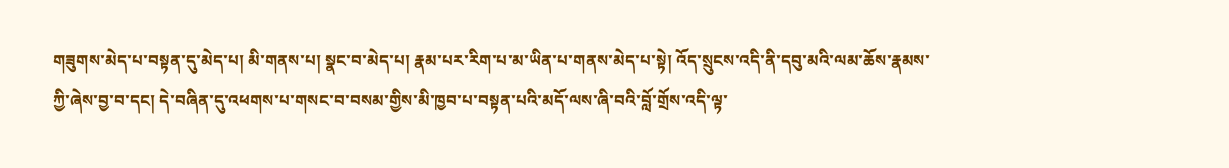གཟུགས་མེད་པ་བསྟན་དུ་མེད་པ། མི་གནས་པ། སྣང་བ་མེད་པ། རྣམ་པར་རིག་པ་མ་ཡིན་པ་གནས་མེད་པ་སྟེ། འོད་སྲུངས་འདི་ནི་དབུ་མའི་ལམ་ཆོས་རྣམས་ཀྱི་ཞེས་བྱ་བ་དང། དེ་བཞིན་དུ་འཕགས་པ་གསང་བ་བསམ་གྱིས་མི་ཁྱབ་པ་བསྟན་པའི་མདོ་ལས་ཞི་བའི་བློ་གྲོས་འདི་ལྟ་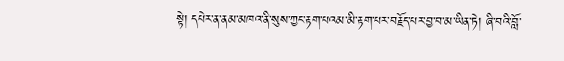སྟེ། དཔེར་ན་ནམ་མཁའ་ནི་སུས་ཀྱང་རྟག་པའམ་མི་རྟག་པར་བརྗོད་པར་བྱ་བ་མ་ཡིན་ཏེ། ཞི་བའི་བློ་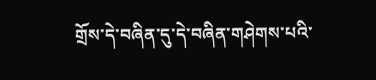གྲོས་དེ་བཞིན་དུ་དེ་བཞིན་གཤེགས་པའི་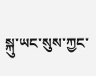སྐུ་ཡང་སུས་ཀྱང་